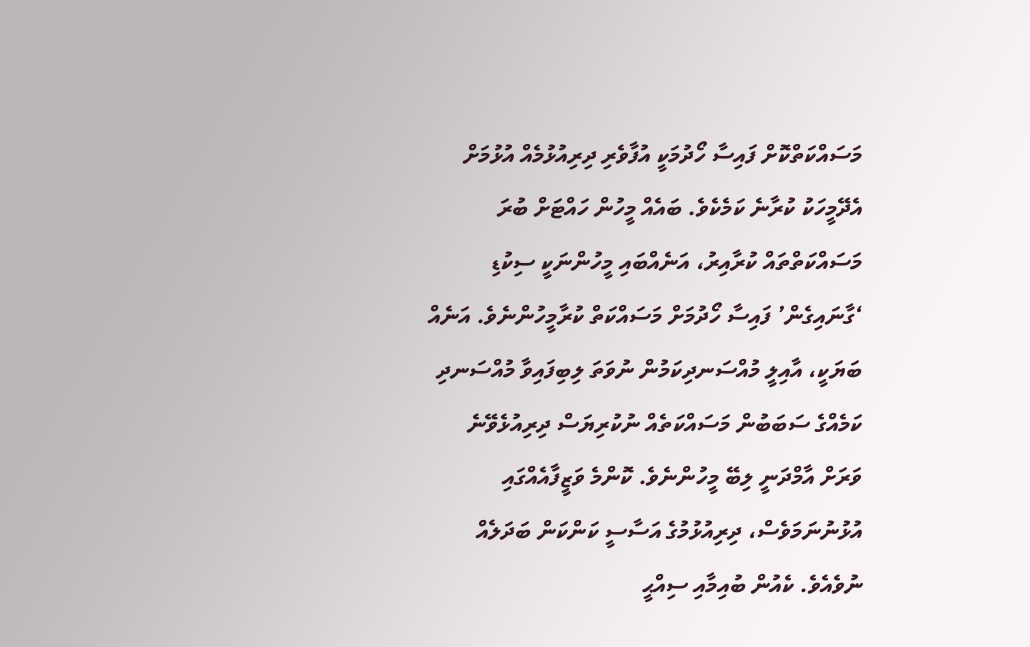މަސައްކަތްކޮށް ފައިސާ ހޯދުމަކީ އުފާވެރި ދިރިއުޅުމެއް އުޅުމަށް އެދޭމީހަކު ކުރާނެ ކަމެކެވެ. ބައެއް މީހުން ހައްޓަށް ބުރަ މަސައްކަތްތައް ކުރާއިރު، އަނެއްބައި މީހުންނަކީ ސިކުޑި ‘ގާނައިގެން’ ފައިސާ ހޯދުމަށް މަސައްކަތް ކުރާމީހުންނެވެ. އަނެއް ބަޔަކީ، އާއިލީ މުއްސަނދިކަމުން ނުވަތަ ލިބިފައިވާ މުއްސަނދި ކަމެއްގެ ސަބަބުން މަސައްކަތެއް ނުކުރިޔަސް ދިރިއުޅެވޭނެ ވަރަށް އާމްދަނީ ލިބޭ މީހުންނެވެ. ކޮންމެ ވަޒީފާއެއްގައި އުޅުނުނަމަވެސް، ދިރިއުޅުމުގެ އަސާސީ ކަންކަން ބަދަލެއް ނުވެއެވެ. ކެއުން ބުއިމާއި ސިއްޙީ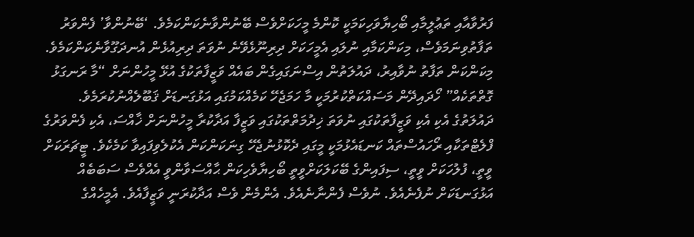ފަރުވާއާއި ތަޢުލީމާއި ބޯހިޔާވަހިކަމަކީ ކޮންމެ މީހަކަށްވެސް ބޭނުންވާނެކަންކަމެވެ. ‘ބޭނުންވާ’ ފެންވަރު ތަފާތުވިނަމަވެސް، މިކަންކަމާއި ނުލައި އެމީހަކަށް ދިރިނޫޅެވޭނެ ނުވަތަ ދިރިއުޅެން އުނދަގޫވާނެކަންކަމެވެ. މިކަންކަން ތަފާތު ނުވާއިރު، ދައުލަތުން އިސްނަގައިގެން ބައެއް ވަޒީފާތަކުގެ އުޅޭ މީހުންނަށް “މާ ރަނގަޅު ގޮތްތަކެއް” ހޯދައިދޭން މަސައްކަތްކުރުމަކީ މާ ހަމަޖެހޭ ކަމެއްކަމުގައި އަޅުގަނޑަށް ޤަބޫލެއްނުކުރަމެވެ.
ދައުލަތުގެ އެކި އެކި ވަޒީފާތަކުގައި ނުވަތަ ޚިދުމަތްތަކުގައި ވަޒީފާ އަދާކުރާ މީހުންނަށް ޚާއްސަ، އެކި ފެންވަރުގެ ފްލެޓްތަކާއި ރޯހައުސްތައް ކަނޑައެޅުމަކީ މީގައި ދެކޮޅުނުޖެހޭ ގިނަކަންކަން އެކުލެވިފައިވާ ކަމެކެވެ. ޓީޗަރަކަށް ވީތީ، ފުލުހަކަށް ވީތީ، ސިފައިންގެ ބޭކަލަކަށްވީތީ ބޯހިޔާވެހިކަން ޙާއްސަވާންވީ އެއްވެސް ސަބަބެއް އަޅުގަނޑަކަށް ނުފެނެއެވެ. ނުވެސް ފެންނާނެއެވެ. އެންމެން ވެސް އަދާކުރަނީ ވަޒީފާއެވެ. އެމީހެއްގެ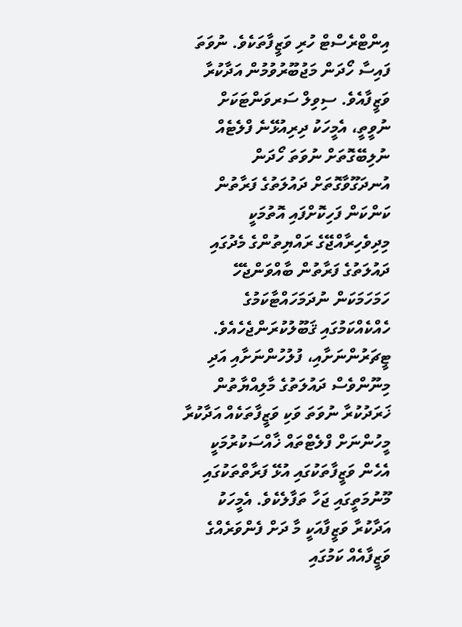އިންޓްރެސްޓް ހުރި ވަޒީފާތަކެވެ. ނުވަތަ ފައިސާ ހޯދަން މަޖުބޫރުވުމުން އަދާކުރާ ވަޒީފާއެވެ. ސިވިލް ސަރވަންޓަކަށް ނުވީތީ، އެމީހަކު ދިރިއުޅޭނެ ފްލެޓެއް ނުލިބޭގޮތަށް ނުވަތަ ހޯދަން އުނދަގޫވާގޮތަށް ދައުލަތުގެ ފަރާތުން ކަންކަން ފަހިކޮށްފައި އޮތުމަކީ މިދިވެހިރާއްޖޭގެ ރައްޔިތުންގެ މެދުގައި ދައުލަތުގެ ފަރާތުން ބާއްވަންޖެހޭ ހަމަހަމަކަން ނުދަމަހައްޓާކަމުގެ ހެއްކެއްކަމުގައި ޤަބޫލުކުރަންޖެހެއެވެ.
ޓީޗަރުންނަށާއި، ފުލުހުންނަށާއި އަދި މިނޫންވެސް ދައުލަތުގެ މާލިއްޔާތުން ޚަރަދުކުރާ ނުވަތަ ވަކި ވަޒީފާތަކެއް އަދާކުރާ މީހުންނަށް ފްލެޓްތައް ޚާއްސަކުރުމަކީ އެހެން ވަޒީފާތަކުގައި އުޅޭ ފަރާތްތަކުގައި މޫނުމަތީގައި ޖަހާ ތަފާލެކެވެ. އެމީހަކު އަދާކުރާ ވަޒީފާއަކީ މާ ދަށް ފެންވަރެއްގެ ވަޒީފާއެއް ކަމުގައި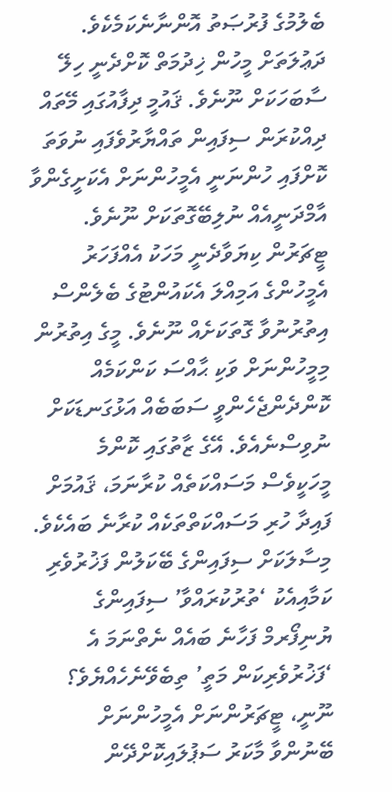ބެލުމުގެ ފުރުޞަތު އޮންނާނެކަމެކެވެ. ދަޢުލަތަށް މީހުން ޚިދުމަތް ކޮށްދެނީ ހިލޭ ސާބަހަކަށް ނޫނެވެ. ޤައުމީ ދިފާއުގައި މޭތައް ދިއްކުރަން ސިފައިން ތައްޔާރުވެފައި ނުވަތަ ކޮށްފައި ހުންނަނީ އެމީހުންނަށް އެކަށީގެންވާ އާމްދަނީއެއް ނުލިބޭގޮތަކަށް ނޫނެވެ. ޓީޗަރުން ކިޔަވާދެނީ މަހަކު އެއްފަހަރު އެމީހުންގެ އަމިއްލަ އެކައުންޓުގެ ބެލެންސް އިތުރުނުވާ ގޮތަކަށެއް ނޫނެވެ. މީގެ އިތުރުން މިމީހުންނަށް ވަކި ޙާއްސަ ކަންކަމެއް ކޮންދެންޖެހެންވީ ސަބަބެއް އަޅުގަނޑަކަށް ނުވިސްނެއެވެ. އޭގެ ޒާތުގައި ކޮންމެ މީހަކީވެސް މަސައްކަތެއް ކުރާނަމަ، ޤައުމަށް ފައިދާ ހުރި މަސައްކަތްތަކެއް ކުރާނެ ބައެކެވެ. މިސާލަކަށް ސިފައިންގެ ބޭކަލުން ފަޚުރުވެރި ކަމާއިއެކު ‘ތުރުކުރައްވާ’ ސިފައިންގެ ޔުނިފޯރމް ފަހާނެ ބައެއް ނެތްނަމަ އެ ‘ފަޚުރުވެރިކަން މަތީ’ ތިބެވޭނެހެއްޔެވެ؟ ނޫނީ، ޓީޗަރުންނަށް އެމީހުންނަށް ބޭނުންވާ މާކަރު ސަޕުލައިކޮށްދޭން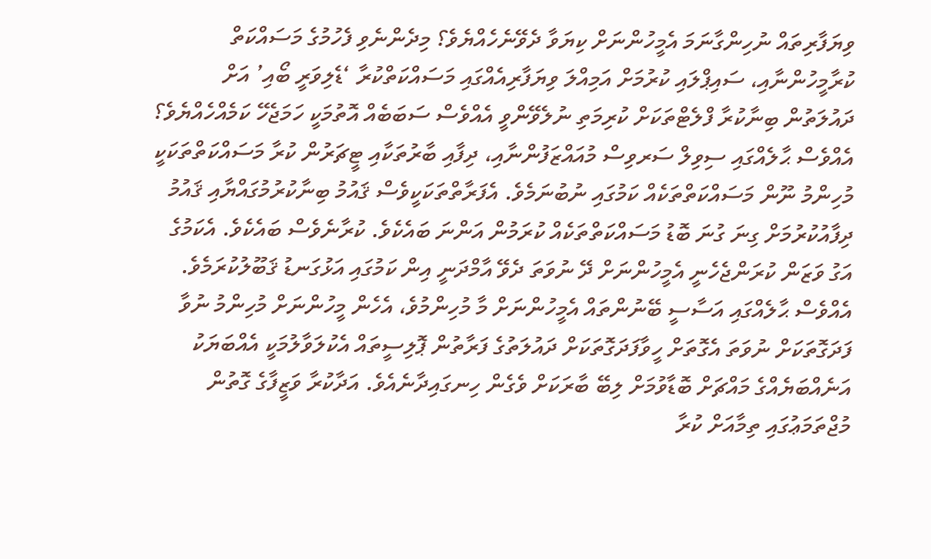ވިޔަފާރިތައް ނުހިންގާނަމަ އެމީހުންނަށް ކިޔަވާ ދެވޭނެހެއްޔެވެ؟ މިދެންނެވި ފެހުމުގެ މަސައްކަތް ކުރާމީހުންނާއި، ސައިޕްލައި ކުރުމަށް އަމިއްލަ ވިޔަފާރިއެއްގައި މަސައްކަތްކުރާ ‘ޑެލިވަރީ ބޯއި’ އަށް ދައުލަތުން ބިނާކުރާ ފްލެޓްތަކަށް ކުރިމަތި ނުލެވޭންވީ އެއްވެސް ސަބަބެއް އޮތުމަކީ ހަމަޖެހޭ ކަމެއްހެއްޔެވެ؟
އެއްވެސް ޙާލެއްގައި ސިވިލް ސަރވިސް މުއައްޒަފުންނާއި، ދިފާއި ބާރުތަކާއި ޓީޗަރުން ކުރާ މަސައްކަތްތަކަކީ މުހިންމު ނޫން މަސައްކަތްތަކެއް ކަމުގައި ނުބުނަމެވެ. އެފަރާތްތަކަކީވެސް ޤައުމު ބިނާކުރުމުގައްޔާއި ޤައުމު ދިފާއުކުރުމަށް ގިނަ ގުނަ ބޮޑު މަސައްކަތްތަކެއް ކުރަމުން އަންނަ ބައެކެވެ. ކުރާނެވެސް ބައެކެވެ. އެކަމުގެ އަގު ވަޒަން ކުރަންޖެހެނީ އެމީހުންނަށް ދޭ ނުވަތަ ދެވޭ އާމްދަނީ އިން ކަމުގައި އަޅުގަނޑު ޤަބޫލުކުރަމެވެ. އެއްވެސް ޙާލެއްގައި އަސާސީ ބޭނުންތައް އެމީހުންނަށް މާ މުހިންމުވެ، އެހެން މީހުންނަށް މުހިންމު ނުވާ ފަދަގޮތަކަށް ނުވަތަ އެގޮތަށް ހީވާފަދަގޮތަކަށް ދައުލަތުގެ ފަރާތުން ޕޮލިސީތައް އެކުލަވާލުމަކީ އެއްބަޔަކު އަނެއްބަޔެއްގެ މައްޗަށް ބޮޑާވުމަށް ލިބޭ ބާރަކަށް ވެގެން ހިނގައިދާނެއެވެ. އަދާކުރާ ވަޒީފާގެ ގޮތުން މުޖްތަމަޢުގައި ތިމާއަށް ކުރާ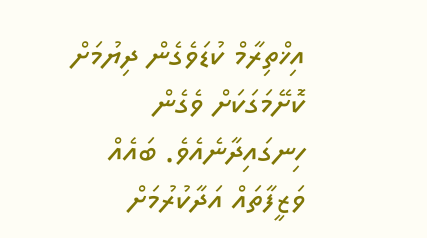އިޚްތިރާމް ކުޑަވެގެން ދިޔުމަށް ކޮށޭމަގަކަށް ވެގެން ހިނގައިދާނެއެވެ. ބައެއް ވަޒީފާތައް އަދާކުރުމަށް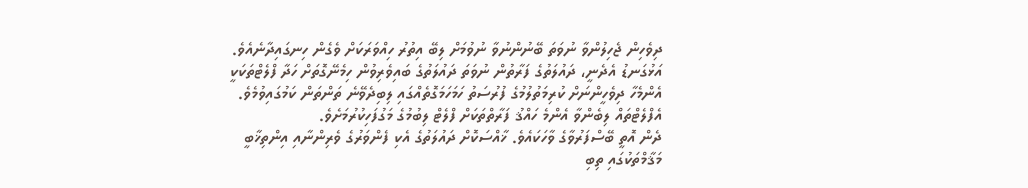ދިވެހިން ޖެހިލުންވާ ނުވަތަ ބޭނުންނުވާ ނުވުމަށް ލިބޭ އިތުރު ހިއްވަރަކަށް ވެގެން ހިނގައިދާނެއެވެ. އަޅުގަނޑު އެދެނީ، ދައުލަތުގެ ފަރާތުން ނުވަތަ ދައުލަތުގެ ބައިވެރިވުން ހިމެނޭގޮތަށް ހަދާ ފްލެޓްތަކަކީ އެންމެހާ ދިވެހީންނަށް ކުރިމަތުލުމުގެ ފުރުސަތު ހަމަހަމަގޮތެއްގައި ލިބިދެވޭނެ ތަންތަން ކަމުގައިވުމެވެ. އެފްލެޓްތައް ލިބެންވާ އެންމެ ހައްޤު ފަރާތްތަކަށް ފްލެޓް ލިބުމުގެ މަގުފަހިކުރުމަށެވެ.
ދެން އޮތީ ބޭސްފަރުވާގެ ވާހަކައެވެ. ޚާއްސަކޮށް ދައުލަތުގެ އެކި ފެންވަރުގެ ވެރިންނާއި އިންތިޚާބީ މަޤާމްތަކުގައި ތިބި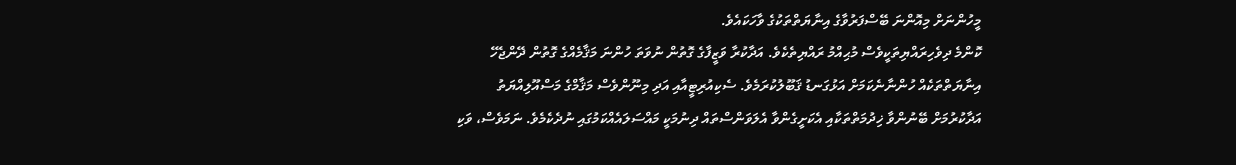މީހުންނަށް މިއޮންނަ ބޭސްފަރުވާގެ އިނާޔަތްތަކުގެ ވާހަކައެވެ.
ކޮންމެ ދިވެހިރައްޔިތަކީވެސް މުޙިއްމު ރައްޔިތެކެވެ. އަދާކުރާ ވަޒީފާގެ ގޮތުން ނުވަތަ ހުންނަ މަޤާމެއްގެ ގޮތުން ދޭންޖެހޭ އިނާޔަތްތަކެއް ހުންނާނެކަމަށް އަޅުގަނޑު ޤަބޫލުކުރަމެވެ. ސެކިއުރިޓީއާއި އަދި މިނޫންވެސް މަޤާމްގެ މަސްއޫލިއްޔަތު އަދާކުރުމަށް ބޭނުންވާ ޚިދުމަތްތަކާއި އެކަށީގެންވާ އެލަވަންސްތައް ދިނުމަކީ މައްސަލައެއްކަމުގައި ނުދެކެމެވެ. ނަމަވެސް، ވަކި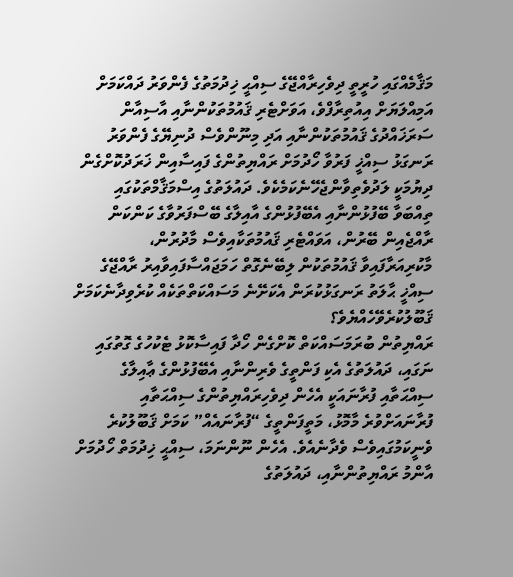މަޤާމެއްގައި ހުރީތީ ދިވެހިރާއްޖޭގެ ސިއްޙީ ޚިދުމަތުގެ ފެންވަރު ދައްކަމަށް އަމިއްލަޔަށް އިއުތިރާފްވެ، އަވަށްޓެރި ޤައުމުތަކުންނާއި އާސިއާން ސަރަޚައްދުގެ ޤައުމުތަކުންނާއި އަދި މިނޫންވެސް ދުނިޔޭގެ ފެންވަރު ރަނގަޅު ސިއްޚީ ފަރުވާ ހޯދުމަށް ރައްޔިތުންގެ ފައިސާއިން ޚަރަދުކޮށްގެން ދިޔުމަކީ ލަދުވެތިވާންޖެހޭނެކަމެކެވެ. ދައުލަތުގެ އިސްމަޤާމްތަކުގައި ތިއްބަވާ ބޭފުޅުންނާއި އެބޭފުޅުންގެ އާއިލާގެ ބޭސްފަރުވާގެ ކަންކަން ރާއްޖެއިން ބޭރުން، އަވައްޓެރި ޤައުމުތަކާއިވެސް މާދުރުން، މާކުރިއަރާފައިވާ ޤައުމުތަކުން ލިބޭނެގޮތް ހަމަޖައްސާފައިވާއިރު ރާއްޖޭގެ ސިއްޚީ ޙާލަތު ރަނގަޅުކުރަން އެކަށޭނެ މަސައްކަތްތަކެއް ކުރެވިދާނެކަމަށް ޤަބޫލުކުރެވޭހެއްޔެވެ؟
ރައްޔިތުން ބުރަމަސައްކަތް ކޮށްގެން ހޯދާ ފައިސާކޮޅު ޓެކުހުގެ ގޮތުގައި ނަގައި، ދައުލަތުގެ އެކި ފަންތީގެ ވެރިންނާއި އެބޭފުޅުންގެ ޢާއިލާގެ ސިއްޙަތާއި ފުރާނައަކީ އެހެން ދިވެހިރައްޔިތުންގެ ސިއްޙަތާއި ފުރާނައަށްވުރެ މާމޮޅު، މަތީފަންތީގެ “ފުރާނައެއް” ކަމަށް ޤަބޫލުކުރެ ވެނީކަމުގައިވެސް ވެދާނެއެވެ. އެހެން ނޫންނަމަ، ސިއްޙީ ޚިދުމަތް ހޯދުމަށް އާންމު ރައްޔިތުންނާއި، ދައުލަތުގެ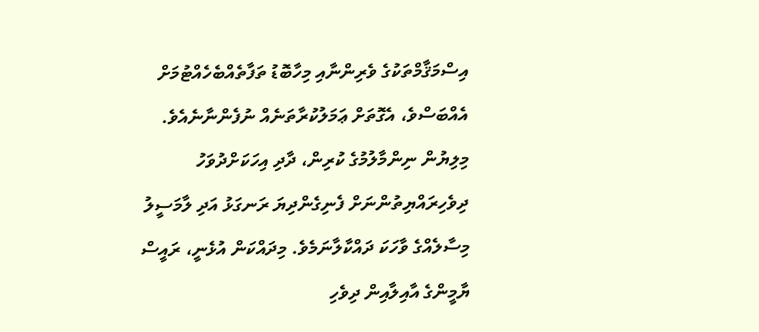އިސްމަޤާމްތަކުގެ ވެރިންނާއި މިހާބޮޑު ތަފާތެއްބެހެއްޓުމަށް އެއްބަސްވެ، އެގޮތަށް ޢަމަލުކުރާތަނެއް ނުފެންނާނެއެވެ.
މިލިޔުން ނިންމާލުމުގެ ކުރިން، ދާދި އިހަކަށްދުވަހު ދިވެހިރައްޔިތުންނަށް ފެނިގެންދިޔަ ރަނގަޅު އަދި ލާމަސީލު މިސާލެއްގެ ވާހަކަ ދައްކާލާނަމެވެ. މިދައްކަން އުޅެނީ، ރައީސް ޔާމީންގެ އާއިލާއިން ދިވެހި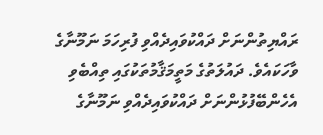ރައްޔިތުންނަށް ދައްކުވައިދެއްވި ފުރިހަމަ ނަމޫނާގެ ވާހަކައެވެ. ދައުލަތުގެ މަތީމަޤާމުތަކުގައި ތިއްބެވި އެހެންބޭފުޅުންނަށް ދައްކުވައިދެއްވި ނަމޫނާގެ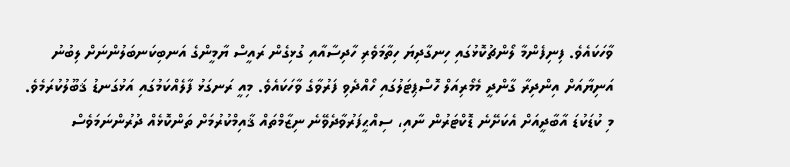ވާހަކައެވެ. ފިނިފެންމާ ލޯންޗުކޮޅުގައި ހިނގާދިޔަ ހިތާމަވެރި ހާދިސާއާއި ގުޅިގެން ރައީސް ޔާމީންގެ އަނބިކަނބަލުންނަށް ލިބުނު އަނިޔާއަށް އިންދިރާ ގާންދީ މެމޯރިއަލް ހޮސްޕިޓަލުގައި ހޯއްދެވި ފަރުވާގެ ވާހަކައެވެ. މިއީ ރަނގަޅު ފާލެއްކަމުގައި އަޅުގަނޑު ޤަބޫލުކުރަމެވެ. މި ކުޑަކުޑަ އާބާދީއަށް އެކަށޭނެ ޑޮކްޓަރުން ނާއި، ސިއްޙީފަރުވާދެވޭނެ ނިޒާމްތައް ޤާއިމްކުރުމަށް ތަންކޮޅެއް ދުރުންނަމަވެސް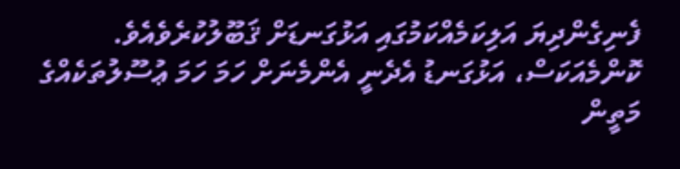ފެނިގެންދިޔަ އަލިކަމެއްކަމުގައި އަޅުގަނޑަށް ޤަބޫލުކުރެވެއެވެ.
ކޮންމެއަކަސް، އަޅުގަނޑު އެދެނީ އެންމެނަށް ހަމަ ހަމަ ޢުސޫލުތަކެއްގެ މަތީން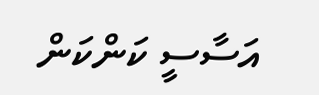އަސާސީ ކަންކަން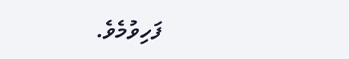ފަހިވުމެވެ.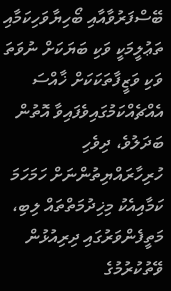ބޭސްފަރުވާއާއި ބޯހިޔާވަހިކަމާއި ތަޢުލީމަކީ ވަކި ބަޔަކަށް ނުވަތަ ވަކި ވަޒީފާތަކަކަށް ޚާއްސަ އެއްޗެއްކަމުގައިވެފައިވާ އޮތުން ބަދަލުވެ، ދިވެހި ހުރިހާރައްޔިތުންނަށް ހަމަހަމަ ކަމާއިއެކު މިޚިދުމަތްތައް ލިބި، މަތީފެންވަރުގައި ދިރިއުޅުން ވޭތުކުރުމުގެ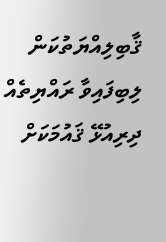ޤާބިލިއްޔަތުކަން ލިބިފައިވާ ރައްޔިތެއް ދިރިއުޅޭ ޤައުމަކަށް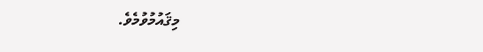މިޤައުމުވުމެވެ.